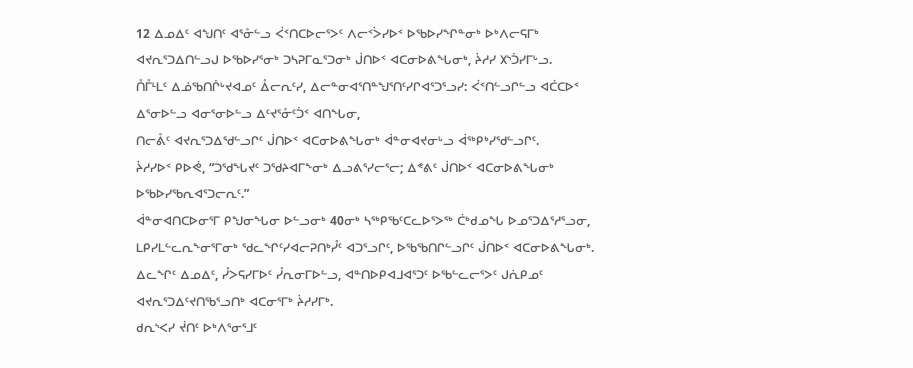12 ᐃᓄᐃᑦ ᐊᖑᑎᑦ ᐊᕐᓁᓪᓗ ᐹᑉᑎᑕᐅᓕᕐᐳᑦ ᐱᓕᑉᐴᓯᐅᑉ ᐅᖃᐅᓯᖏᓐᓂᒃ ᐅᒃᐱᓕᕋᒥᒃ ᐊᔪᕆᕐᑐᐃᑎᓪᓗᒍ ᐅᖃᐅᓯᕐᓂᒃ ᑐᓴᕈᒥᓇᕐᑐᓂᒃ ᒎᑎᐅᑉ ᐊᑕᓂᐅᕕᖓᓂᒃ, ᔩᓱᓯ ᙭ᔅᑑᓯᒥᒡᓗ.
ᑍᒤᒻᒪᑦ ᐃᓅᖃᑎᒌᒡᔪᐊᓄᑦ ᐂᓕᕆᑦᓯ, ᐃᓕᓐᓂᐊᕐᑎᓐᖑᕐᑎᑦᓯᒋᐊᕐᑐᕐᓗᓯ: ᐹᑉᑎᓪᓗᒋᓪᓗ ᐊᑖᑕᐅᑉ ᐃᕐᓂᐅᓪᓗ ᐊᓂᕐᓂᐅᓪᓗ ᐃᑦᔪᕐᓁᑦᑑᑉ ᐊᑎᖓᓂ,
ᑎᓕᕔᑦ ᐊᔪᕆᕐᑐᐃᖁᓪᓗᒋᑦ ᒎᑎᐅᑉ ᐊᑕᓂᐅᕕᖓᓂᒃ ᐋᓐᓂᐊᔪᓂᒡᓗ ᐋᖅᑭᒃᓯᖁᓪᓗᒋᑦ.
ᔩᓱᓯᐅᑉ ᑭᐅᕚ, “ᑐᖁᖓᔪᑦ ᑐᖁᔨᐊᒥᖕᓂᒃ ᐃᓗᕕᕐᓯᓕᕐᓕ; ᐃᕝᕕᑦ ᒎᑎᐅᑉ ᐊᑕᓂᐅᕕᖓᓂᒃ ᐅᖃᐅᓯᖃᕆᐊᕐᑐᓕᕆᑦ.”
ᐋᓐᓂᐊᑎᑕᐅᓂᕐᒥ ᑭᖑᓂᖓᓂ ᐅᓪᓗᓂᒃ 40ᓂᒃ ᓴᖅᑭᖃᑦᑕᓚᐅᕐᐳᖅ ᑖᒃᑯᓄᖓ ᐅᓄᕐᑐᐃᕐᓱᕐᓗᓂ, ᒪᑭᓯᒪᓪᓚᕆᖕᓂᕐᒥᓂᒃ ᖁᓚᖏᑦᓯᐊᓕᕈᑎᒃᓮᑦ ᐊᑐᕐᓗᒋᑦ, ᐅᖃᖃᑎᒋᓪᓗᒋᑦ ᒎᑎᐅᑉ ᐊᑕᓂᐅᕕᖓᓂᒃ.
ᐃᓚᖏᑦ ᐃᓄᐃᑦ, ᓮᐳᕋᓯᒥᐅᑦ ᓮᕆᓂᒥᐅᓪᓗ, ᐊᓐᑎᐅᑭᐊᒧᐊᕐᑐᑦ ᐅᖃᓪᓚᓕᕐᐳᑦ ᒍᕇᑭᓄᑦ ᐊᔪᕆᕐᑐᐃᑦᔪᑎᖃᕐᓗᑎᒃ ᐊᑕᓂᕐᒥᒃ ᔩᓱᓯᒥᒃ.
ᑯᕆᔅᐸᓯ ᔫᑎᑦ ᐅᒃᐱᕐᓂᕐᒧᑦ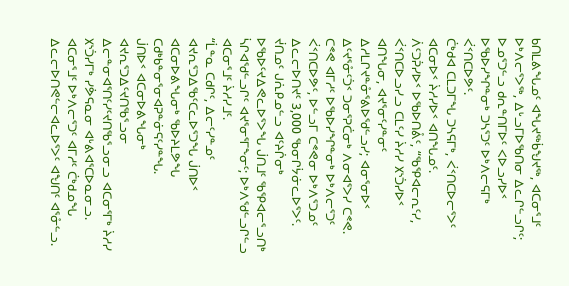ᑲᑎᒪᕕᖓᓄᑦ ᐊᖓᔪᖅᑳᖑᔪᖅ, ᐊᑕᓂᕐᒧᑦ ᐅᒃᐱᓕᕐᐳᖅ, ᐃᒡᓗᒥᐅᖃᑎᓂ ᐃᓚᒋᓪᓗᒋᑦ; ᐅᓄᕐᑐᓪᓗ ᑯᕆᓐᑎᒥᐅᑦ ᐸᐅᓗᓯᐅᑉ ᐅᖃᐅᓯᖏᓐᓂᒃ ᑐᓴᕐᑐᑦ ᐅᒃᐱᓕᕋᒥᒃ ᐹᑉᑎᑕᐅᕗᑦ.
ᑖᒃᑯᐊ ᑕᒪᑐᒥᖓ ᑐᓴᕋᒥᒃ, ᐹᑉᑎᑕᐅᓕᕐᐳᑦ ᐊᑕᓂᐅᑉ ᔩᓱᓯᐅᑉ ᐊᑎᖓᓄᑦ.
ᐲᑦᑐᕉᓯᐅᑉ ᐅᖃᐅᑎᕔᑦ, “ᖃᕿᐊᓕᕆᑦᓯ, ᐹᑉᑎᑕᐅᓗᓯᓗ ᑕᒪᑦᓯ ᔩᓱᓯ ᙭ᔅᑑᓯᐅᑉ ᐊᑎᖓᓂ, ᐊᔪᕐᓂᑦᓯᓐᓂᑦ ᐃᓱᒪᒋᔪᓐᓁᕐᕕᐅᖁᓪᓗᓯ; ᐊᓂᕐᓂᐅᑉ ᐃᑦᔪᕐᓁᑦᑑᑉ ᑐᓂᕐᕈᑖᓂᒃ ᐱᓂᐊᕐᐳᓯ ᑕᕝᕙ.
ᑕᕝᕙ ᐊᒥᓱᑦ ᐅᖃᐅᓯᖏᓐᓂᒃ ᐅᒃᐱᓕᕐᑐᑦ ᐹᑉᑎᑕᐅᕗᑦ, ᐅᓪᓗᒥ ᑕᕝᕙᓂ ᐅᒃᐱᕐᑐᓄᑦ ᐃᓚᓕᐅᑎᔪᑦ 3,000 ᖃᓂᒋᔮᓃᓚᐅᕐᐳᑦ.
ᔫᑎᓄᑦ ᒍᕇᑭᓄᓪᓗ ᐊᑦᔨᒌᓂᒃ ᐅᖃᐅᑦᔪᐃᕙᓚᐅᕐᐳᖓ ᒎᑎᒧᑦ ᖃᕿᐊᓕᕐᓗᑎᒃ ᓵᒋᐊᖁᓪᓗᒋᑦ ᐊᔪᕐᓂᕐᒥᖕᓂᑦ; ᐅᒃᐱᖁᓪᓗᒋᓪᓗ ᐊᑕᓂᕐᒧᑦ ᔩᓱᓯᒧᑦ.
“ᒫᓐᓇ ᑕᑯᒋᑦ, ᐃᓕᑦᓯᓐᓄᑦ ᐊᔪᕆᕐᑐᐃᖃᑦᑕᓚᐅᕐᑐᖓ ᒎᑎᐅᑉ ᐊᑕᓂᐅᕕᖓᓂᒃ ᖃᐅᔨᒪᕗᖓ ᑕᑯᒃᑲᓐᓂᕐᓂᐊᕈᓐᓃᕋᑦᓯᓐᖓ.
ᒎᑎᐅᑉ ᐊᑕᓂᐅᕕᖓᓂᒃ ᐊᔪᕆᕐᑐᐃᑦᔪᑎᖃᕐᓗᓂ ᐃᓕᓐᓂᐊᕐᑎᑦᓯᑦᔪᑎᖃᕐᓗᓂᓗ ᐊᑕᓂᕐᒥᒃ ᔩᓱᓯ ᙭ᔅᑑᓯᒥᒃ ᓯᕘᕋᓇᓂ ᐊᒡᕕᐊᕐᑕᐅᓇᓂᓗ.
ᐊᑕᓂᕐᒧᑦ ᐅᒃᐱᓕᕐᑐᑦ ᐊᒥᓱᑦ ᑖᒃᑯᓄᖓ ᐃᓚᓕᐅᑎᕙᓪᓕᐊᓚᐅᕐᐳᑦ ᐊᖑᑎᑦ ᐊᕐᓁᓪᓗ.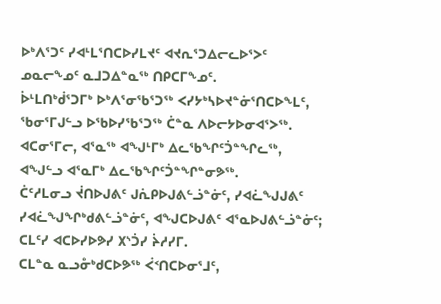ᐅᒃᐱᕐᑐᑦ ᓯᐊᒻᒪᕐᑎᑕᐅᓯᒪᔪᑦ ᐊᔪᕆᕐᑐᐃᓕᓚᐅᕐᐳᑦ ᓄᓇᓕᖕᓄᑦ ᓇᒧᑐᐃᓐᓇᖅ ᑎᑭᑕᒥᖕᓄᑦ.
ᐆᒻᒪᑎᒃᑰᕐᑐᒥᒃ ᐅᒃᐱᕐᓂᖃᕐᑐᖅ ᐸᓯᔭᒃᓴᐅᔪᓐᓃᕐᑎᑕᐅᖕᒪᑦ, ᖃᓂᕐᒥᒍᓪᓗ ᐅᖃᐅᓯᖃᕐᑐᖅ ᑖᓐᓇ ᐱᐅᓕᔭᐅᓂᐊᕐᐳᖅ.
ᐊᑕᓂᕐᒥᓕ, ᐊᕐᓇᖅ ᐊᖑᒻᒥᒃ ᐃᓚᖃᖏᑦᑑᓐᖏᓚᖅ, ᐊᖑᓪᓗ ᐊᕐᓇᒥᒃ ᐃᓚᖃᖏᑦᑑᓐᖏᓐᓂᕗᖅ.
ᑖᑦᓱᒪᓂᓗ ᔫᑎᐅᒍᕕᑦ ᒍᕇᑭᐅᒍᕕᓪᓘᓐᓃᑦ, ᓯᐊᓛᖑᒍᕕᑦ ᓯᐊᓛᖑᖏᒃᑯᕕᓪᓘᓐᓃᑦ, ᐊᖑᑕᐅᒍᕕᑦ ᐊᕐᓇᐅᒍᕕᓪᓘᓐᓃᑦ; ᑕᒪᑦᓯ ᐊᑕᐅᓯᐅᕗᓯ ᙭ᔅᑑᓯ ᔩᓱᓯᒥ.
ᑕᒪᓐᓇ ᓇᓗᓁᒃᑯᑕᐅᕗᖅ ᐹᑉᑎᑕᐅᓂᕐᒧᑦ,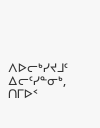ᐱᐅᓕᒃᓯᔪᒧᑦ ᐃᓕᑦᓯᓐᓂᒃ, ᑎᒥᐅᑉ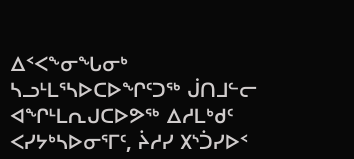ᐃᑉᐸᖕᓂᖓᓂᒃ ᓴᓗᒻᒪᕐᓴᐅᑕᐅᖏᑦᑐᖅ ᒎᑎᒧᓪᓕ ᐊᖏᒻᒪᕆᒍᑕᐅᕗᖅ ᐃᓱᒪᒃᑯᑦ ᐸᓯᔭᒃᓴᐅᓂᕐᒥᑦ, ᔩᓱᓯ ᙭ᔅᑑᓯᐅᑉ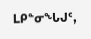ᒪᑭᓐᓂᖓᒍᑦ,